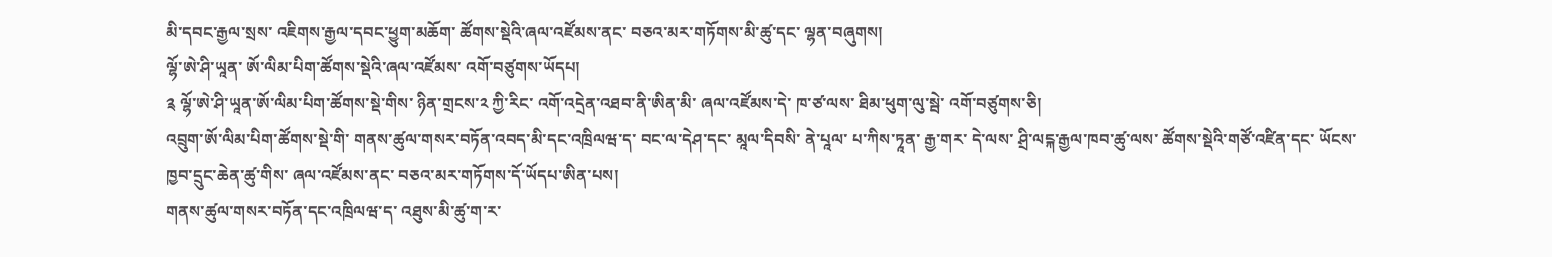མི་དབང་རྒྱལ་སྲས་ འཇིགས་རྒྱལ་དབང་ཕྱུག་མཆོག་ ཚོགས་སྡེའི་ཞལ་འཛོམས་ནང་ བཅའ་མར་གཏོགས་མི་ཚུ་དང་ ལྷན་བཞུགས།
ལྷོ་ཨེ་ཤི་ཡཱན་ ཨོ་ལིམ་པིག་ཚོགས་སྡེའི་ཞལ་འཛོམས་ འགོ་བཙུགས་ཡོདཔ།
༉ ལྷོ་ཨེ་ཤི་ཡཱན་ཨོ་ལིམ་པིག་ཚོགས་སྡེ་གིས་ ཉིན་གྲངས་༢ ཀྱི་རིང་ འགོ་འདྲེན་འཐབ་ནི་ཨིན་མི་ ཞལ་འཛོམས་དེ་ ཁ་ཙ་ལས་ ཐིམ་ཕུག་ལུ་སྦེ་ འགོ་བཙུགས་ཅི།
འབྲུག་ཨོ་ལིམ་པིག་ཚོགས་སྡེ་གི་ གནས་ཚུལ་གསར་བཏོན་འབད་མི་དང་འཁྲིལཝ་ད་ བང་ལ་དེཤ་དང་ མཱལ་དིབསི་ ནེ་པཱལ་ པ་ཀིས་ཏཱན་ རྒྱ་གར་ དེ་ལས་ ཤྲི་ལངྐ་རྒྱལ་ཁབ་ཚུ་ལས་ ཚོགས་སྡེའི་གཙོ་འཛིན་དང་ ཡོངས་ཁྱབ་དྲུང་ཆེན་ཚུ་གིས་ ཞལ་འཛོམས་ནང་ བཅའ་མར་གཏོགས་དོ་ཡོདཔ་ཨིན་པས།
གནས་ཚུལ་གསར་བཏོན་དང་འཁྲིལཝ་ད་ འཐུས་མི་ཚུ་ག་ར་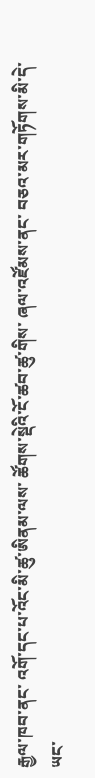རྒྱལ་ཁབ་ནང་ འགོ་དང་པ་འོང་མི་ཚུ་ཨིནམ་ལས་ ཚོགས་སྡེའི་ངོ་ཚབ་ཚུ་གིས་ ཞལ་འཛོམས་ནང་ བཅའ་མར་གཏོགས་མི་དེ་ཡང་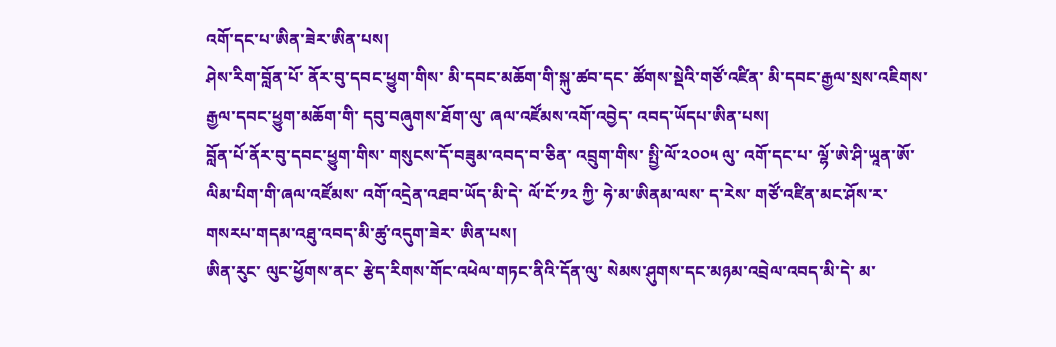འགོ་དང་པ་ཨིན་ཟེར་ཨིན་པས།
ཤེས་རིག་བློན་པོ་ ནོར་བུ་དབང་ཕྱུག་གིས་ མི་དབང་མཆོག་གི་སྐུ་ཚབ་དང་ ཚོགས་སྡེའི་གཙོ་འཛིན་ མི་དབང་རྒྱལ་སྲས་འཇིགས་རྒྱལ་དབང་ཕྱུག་མཆོག་གི་ དབུ་བཞུགས་ཐོག་ལུ་ ཞལ་འཛོམས་འགོ་འབྱེད་ འབད་ཡོདཔ་ཨིན་པས།
བློན་པོ་ནོར་བུ་དབང་ཕྱུག་གིས་ གསུངས་དོ་བཟུམ་འབད་བ་ཅིན་ འབྲུག་གིས་ སྤྱི་ལོ་༢༠༠༥ ལུ་ འགོ་དང་པ་ ལྷོ་ཨེ་ཤི་ཡཱན་ཨོ་ལིམ་པིག་གི་ཞལ་འཛོམས་ འགོ་འདྲེན་འཐབ་ཡོད་མི་དེ་ ལོ་ངོ་༡༢ ཀྱི་ ཧེ་མ་ཨིནམ་ལས་ ད་རེས་ གཙོ་འཛིན་མང་ཤོས་ར་ གསརཔ་གདམ་འཐུ་འབད་མི་ཚུ་འདུག་ཟེར་ ཨིན་པས།
ཨིན་རུང་ ལུང་ཕྱོགས་ནང་ རྩེད་རིགས་གོང་འཕེལ་གཏང་ནིའི་དོན་ལུ་ སེམས་ཤུགས་དང་མཉམ་འབྲེལ་འབད་མི་དེ་ མ་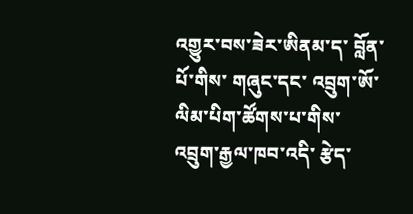འགྱུར་བས་ཟེར་ཨིནམ་ད་ བློན་པོ་གིས་ གཞུང་དང་ འབྲུག་ཨོ་ལིམ་པིག་ཚོགས་པ་གིས་ འབྲུག་རྒྱལ་ཁབ་འདི་ རྩེད་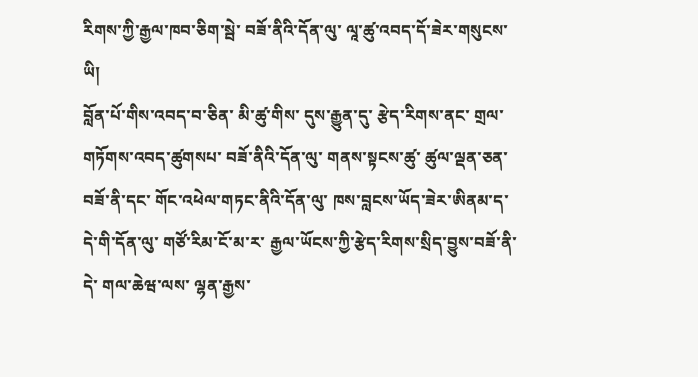རིགས་ཀྱི་རྒྱལ་ཁབ་ཅིག་སྦེ་ བཟོ་ནིའི་དོན་ལུ་ ལཱ་ཚུ་འབད་དོ་ཟེར་གསུངས་ཡི།
བློན་པོ་གིས་འབད་བ་ཅིན་ མི་ཚུ་གིས་ དུས་རྒྱུན་དུ་ རྩེད་རིགས་ནང་ གྲལ་གཏོགས་འབད་ཚུགསཔ་ བཟོ་ནིའི་དོན་ལུ་ གནས་སྟངས་ཚུ་ ཚུལ་ལྡན་ཅན་བཟོ་ནི་དང་ གོང་འཕེལ་གཏང་ནིའི་དོན་ལུ་ ཁས་བླངས་ཡོད་ཟེར་ཨིནམ་ད་ དེ་གི་དོན་ལུ་ གཙོ་རིམ་ངོ་མ་ར་ རྒྱལ་ཡོངས་ཀྱི་རྩེད་རིགས་སྲིད་བྱུས་བཟོ་ནི་དེ་ གལ་ཆེཝ་ལས་ ལྷན་རྒྱས་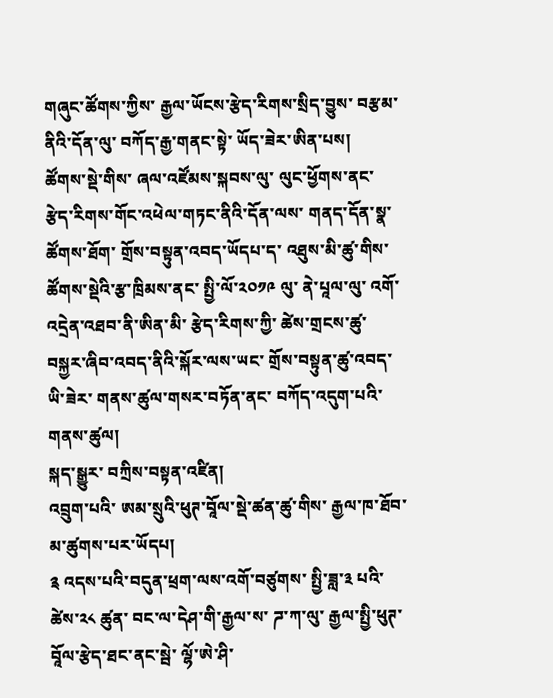གཞུང་ཚོགས་ཀྱིས་ རྒྱལ་ཡོངས་རྩེད་རིགས་སྲིད་བྱུས་ བརྩམ་ནིའི་དོན་ལུ་ བཀོད་རྒྱ་གནང་སྟེ་ ཡོད་ཟེར་ཨིན་པས།
ཚོགས་སྡེ་གིས་ ཞལ་འཛོམས་སྐབས་ལུ་ ལུང་ཕྱོགས་ནང་ རྩེད་རིགས་གོང་འཕེལ་གཏང་ནིའི་དོན་ལས་ གནད་དོན་སྣ་ཚོགས་ཐོག་ གྲོས་བསྟུན་འབད་ཡོདཔ་ད་ འཐུས་མི་ཚུ་གིས་ ཚོགས་སྡེའི་རྩ་ཁྲིམས་ནང་ སྤྱི་ལོ་༢༠༡༩ ལུ་ ནེ་པཱལ་ལུ་ འགོ་འདྲེན་འཐབ་ནི་ཨིན་མི་ རྩེད་རིགས་ཀྱི་ ཚེས་གྲངས་ཚུ་ བསྐྱར་ཞིབ་འབད་ནིའི་སྐོར་ལས་ཡང་ གྲོས་བསྟུན་ཚུ་འབད་ཡི་ཟེར་ གནས་ཚུལ་གསར་བཏོན་ནང་ བཀོད་འདུག་པའི་གནས་ཚུལ།
སྐད་སྒྱུར་ བཀྲིས་བསྟན་འཛིན།
འབྲུག་པའི་ ཨམ་སྲུའི་ཕུཊ་བཱོལ་སྡེ་ཚན་ཚུ་གིས་ རྒྱལ་ཁ་ཐོབ་མ་ཚུགས་པར་ཡོདཔ།
༉ འདས་པའི་བདུན་ཕྲག་ལས་འགོ་བཙུགས་ སྤྱི་ཟླ་༣ པའི་ཚེས་༢༨ ཚུན་ བང་ལ་དེཤ་གི་རྒྱལ་ས་ ཌ་ཀ་ལུ་ རྒྱལ་སྤྱི་ཕུཊ་བཱོལ་རྩེད་ཐང་ནང་སྦེ་ ལྷོ་ཨེ་ཤི་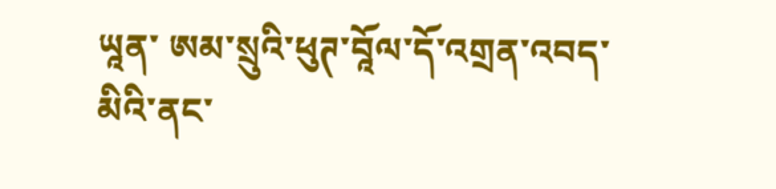ཡཱན་ ཨམ་སྲུའི་ཕུཊ་བཱོལ་དོ་འགྲན་འབད་མིའི་ནང་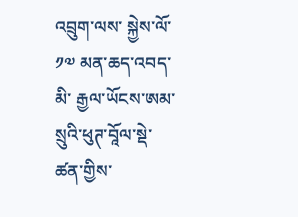འབྲུག་ལས་ སྐྱེས་ལོ་༡༧ མན་ཆད་འབད་མི་ རྒྱལ་ཡོངས་ཨམ་སྲུའི་ཕུཊ་བཱོལ་སྡེ་ཚན་གྱིས་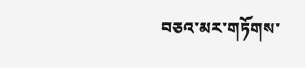བཅའ་མར་གཏོགས་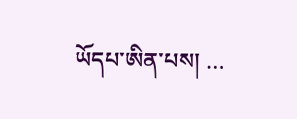ཡོདཔ་ཨིན་པས། …